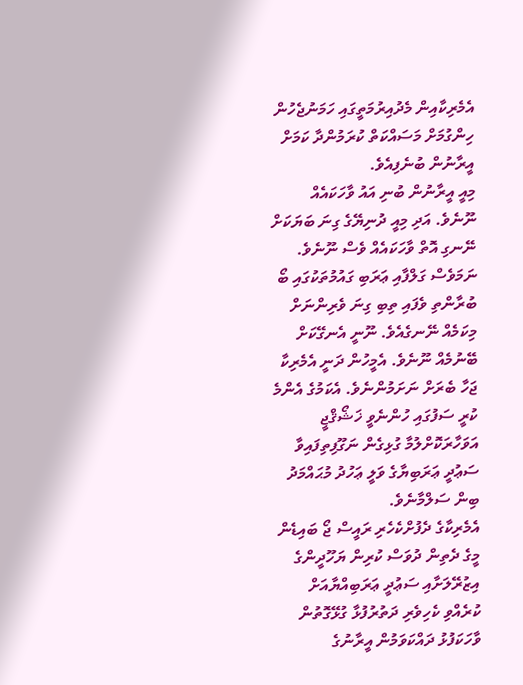އެމެރިކާއިން މެދުއިރުމަތީގައި ހަމަނުޖެހުން ހިންގުމަށް މަސައްކަތް ކުރަމުންދާ ކަމަށް އީރާނުން ބުނެފިއެވެ.
މިއީ އީރާނުން ބުނި އައު ވާހަކައެއް ނޫނެވެ. އަދި މިއީ ދުނިޔޭގެ ގިނަ ބަޔަކަށް ނޭނގި އޮތް ވާހަކައެއް ވެސް ނޫނެވެ. ނަމަވެސް ގަލްފާއި ޢަރަބި ގައުމުތަކުގައި ބޯ ބުރާންތި ވެފައި ތިބި ގިނަ ވެރިންނަށް މިކަމެއް ނޭނގެއެވެ. ނޫނީ އެނގޭކަށް ބޭނުމެއް ނޫނެވެ. އެމީހުން ދަނީ އެމެރިކާ ޖަހާ ބެރަށް ނަށަމުންނެވެ. އެކަމުގެ އެންމެ ކުރީ ސަފުގައި ހުންނެވީ ޚަޝޯޤްޖީ އަވަހާރަކޮށްލުމާ ގުޅިގެން ނަގޫފިތިފައިވާ ސަޢުދީ ޢަރަބިޔާގެ ވަލީ ޢަހުދު މުޙައްމަދު ބިން ސަލްމާނެވެ.
އެމެރިކާގެ ދެފުށްކެހެރި ރައީސް ޖޯ ބައިޑެން މީގެ ދެތިން ދުވަސް ކުރިން ޔަހޫދީންގެ އިޒުރޭލަށާއި ސަޢުދީ ޢަރަބިއްޔާއަށް ކުރެއްވި ކެހިވެރި ދަތުރުފުޅާ ގުޅޭގޮތުން ވާހަކަފުޅު ދައްކަވަމުން އީރާނުގެ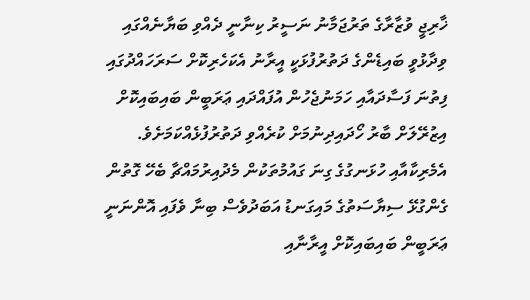ޚާރިޖީ ވުޒާރާގެ ތަރުޖަމާނު ނަސީރު ކިނާނީ ދެއްވި ބަޔާނެއްގައި ވިދާޅުވީ ބައިޑެންގެ ދަތުރުފުޅަކީ އީރާނު އެކަހެރިކޮށް ސަރަހައްދުގައި ފިތުނަ ފަސާދައާއި ހަމަނުޖެހުން އުފައްދައި ޢަރަބީން ބައިބައިކޮށް އިޒުރޭލަށް ބާރު ހޯދައިދިނުމަށް ކުރެއްވި ދަތުރުފުޅެއްކަމަށެވެ.
އެމެރިކާއާއި ހުޅަނގުގެ ގިނަ ގައުމުތަކުން މެދުއިރުމައްޗާ ބެހޭ ގޮތުން ގެންގުޅޭ ސިޔާސަތުގެ މައިގަނޑު އަބަދުވެސް ބިނާ ވެފައި އޮންނަނީ ޢަރަބީން ބައިބައިކޮށް އީރާނާއި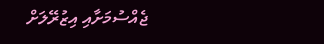ޖެއްސުމަށާއި އިޒުރޭލަށް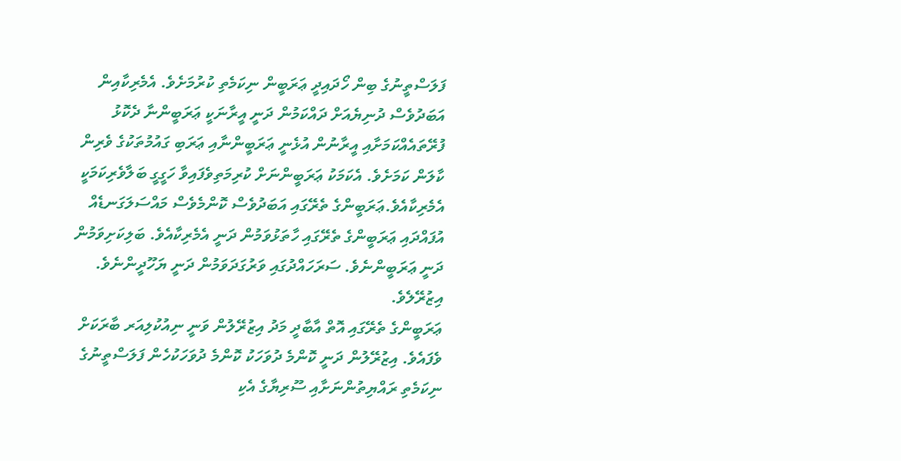ފަލަސްތީނުގެ ބިން ހޯދައިދީ ޢަރަބީން ނިކަމެތި ކުރުމަށެވެ. އެމެރިކާއިން އަބަދުވެސް ދުނިޔެއަށް ދައްކަމުން ދަނީ އީރާނަކީ ޢަރަބީންނާ ދެކޮޅު ފުރޭތައެއްކަމަށާއި އީރާނުން އުޅެނީ ޢަރަބީންނާއި ޢަރަބި ގައުމުތަކުގެ ވެރިން ކާލަން ކަމަށެވެ. އެކަމަކު ޢަރަބީންނަށް ކުރިމަތިވެފައިވާ ހަގީގީ ބަލާވެރިކަމަކީ އެމެރިކާއެވެ.ޢަރަބީންގެ ތެރޭގައި އަބަދުވެސް ކޮންމެވެސް މައްސަލަގަނޑެއް އުފައްދައި ޢަރަބީންގެ ތެރޭގައި ހާތަޅުވަމުން ދަނީ އެމެރިކާއެވެ. ބަލިކަށިވަމުން ދަނީ ޢަރަބީންނެވެ. ސަރަހައްދުގައި ވަރުގަދަވަމުން ދަނީ ޔަހޫދީންނެވެ. އިޒުރޭލެވެ.
ޢަރަބީންގެ ތެރޭގައި އޮތް އާބާދީ މަދު އިޒުރޭލުން ވަނީ ނިއުކުލިއަރ ބާރަކަށް ވެފައެވެ. އިޒުރޭލުން ދަނީ ކޮންމެ ދުވަހަކު ކޮންމެ ދުވަހަކުހެން ފަލަސްތީނުގެ ނިކަމެތި ރައްޔިތުންނަށާއި ސޫރިޔާގެ އެކި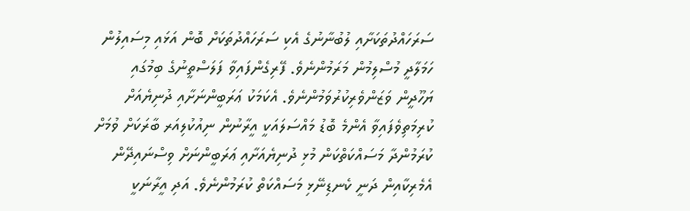ސަރަހައްދުތަކަށާއި ލުބުނާނުގެ އެކި ސަރަހައްދުތަކަށް ބޮން އަޅައި މިސައިލުން ހަމަލާދީ މުސްލިމުން މަރަމުންނެވެ. ފޭރިގެންފައިވާ ފަލަސްތީނުގެ ބިމުގައި ޔަހޫދީން ވަޒަންވެރިކުރުވަމުންނެވެ. އެކަމަކު ޢަރަބީންނަށާއި ދުނިޔެއަށް ކުރިމަތިވެފައިވާ އެންމެ ބޮޑު މައްސަލައަކީ އީރާނުން ނިއުކުލިއަރ ބާރަކަށް ވުމަށް ކުރަމުންދާ މަސައްކަތްކަން މުޅި ދުނިޔެއަށާއި ޢަރަބީންނަށް ވިސްނައިދޭން އެމެރިކާއިން ދަނީ ކެނޑިނޭޅި މަސައްކަތް ކުރަމުންނެވެ. އަދި އީރާނަކީ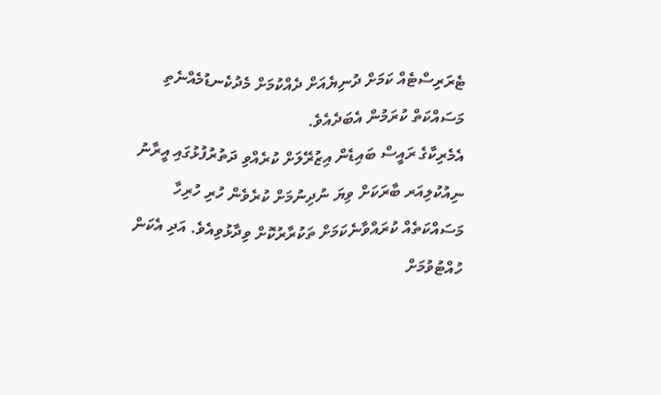ޓެރަރިސްޓެއް ކަމަށް ދުނިޔެއަށް ދެއްކުމަށް މެދުކެނޑުމެއްނެތި މަސައްކަތް ކުރަމުން އެބަދެއެވެ.
އެމެރިކާގެ ރައީސް ބައިޑެން އިޒުރޭލަށް ކުރެއްވި ދަތުރުފުޅުގައި އީރާނު ނިއުކުލިއަރ ބާރަކަށް ވިޔަ ނުދިނުމަށް ކުރެވެން ހުރި ހުރިހާ މަސައްކަތެއް ކުރައްވާނެކަމަށް ތަކުރާރުކޮށް ވިދާޅުވިއެވެ. އަދި އެކަން ހުއްޓުވުމަށް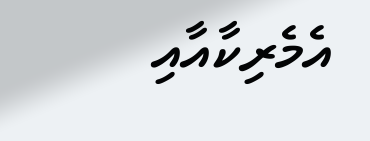އެމެރިކާއާއި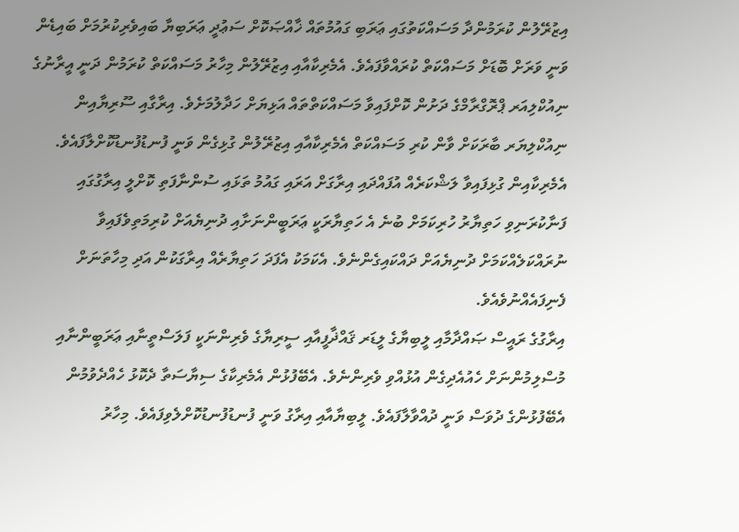އިޒުރޭލުން ކުރަމުންދާ މަސައްކަތުގައި ޢަރަބި ގައުމުތައް ޚާއްޞަކޮށް ސަޢުދީ ޢަރަބިޔާ ބައިވެރިކުރުމަށް ބައިޑެން ވަނީ ވަރަށް ބޮޑަށް މަސައްކަތް ކުރައްވާފައެވެ. އެމެރިކާއާއި އިޒުރޭލުން މިހާރު މަސައްކަތް ކުރަމުން ދަނީ އީރާނުގެ ނިއުކްލިއަރ ޕްރޮގްރާމްގެ ދަށުން ކޮށްފައިވާ މަސައްކަތްތައް އަޅިޔަށް ހަދާލުމަށެވެ. އިރާގާއި ސޫރިޔާއިން ނިއުކްލިޔަރ ބާރަކަށް ވާން ކުރި މަސައްކަތް އެމެރިކާއާއި އިޒުރޭލުން ގުޅިގެން ވަނީ ފުނޑުފުނޑުކޮށްލާފައެވެ.
އެމެރިކާއިން ގުޅިފައިވާ ލަޝްކަރެއް އުފައްދައި އިރާގަށް އަރައި ގައުމު ތަޅައި ސުންނާފަތި ކޮށްލީ އިރާގުގައި ފަނާކުރަނިވި ހަތިޔާރު ހުރިކަމަށް ބުނެ އެ ހަތިޔާރަކީ ޢަރަބީންނަށާއި ދުނިޔެއަށް ކުރިމަތިވެފައިވާ ނުރައްކަލެއްކަމަށް ދުނިޔެއަށް ދައްކައިގެންނެވެ. އެކަމަކު އެފަދަ ހަތިޔާރެއް އިރާގަކުން އަދި މިހާތަނަށް ފެނިފައެއްނުވެއެވެ.
އިރާގުގެ ރައީސް ޞައްދާމާއި ލީބިޔާގެ ލީޑަރ ޤައްޛާފީއާއި ސީރިޔާގެ ވެރިންނަކީ ފަލަސްތީނާއި ޢަރަބީންނާއި މުސްލިމުންނަށް ހެއުއެދިގެން އުޅުއްވި ވެރިންނެވެ. އެބޭފުޅުން އެމެރިކާގެ ސިޔާސަތާ ދެކޮޅު ހެއްދެވުމުން އެބޭފުޅުންގެ ދުވަސް ވަނީ ދުއްވާލާފައެވެ. ލީބިޔާއާއި އިރާގު ވަނީ ފުނޑުފުނޑުކޮށްލެވިފައެވެ. މިހާރު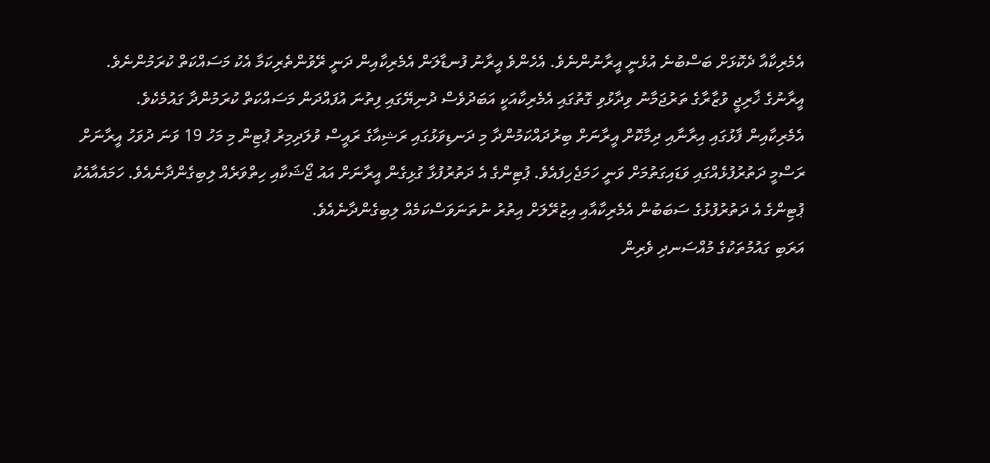އެމެރިކާއާ ދެކޮޅަށް ބަސްބުނެ އުޅެނީ އީރާނުންނެވެ. އެހެންވެ އީރާނު ފުނޑާލަން އެމެރިކާއިން ދަނީ ރޭވުންތެރިކަމާ އެކު މަސައްކަތް ކުރަމުންނެވެ.
އީރާނުގެ ޚާރިޖީ ވުޒާރާގެ ތަރުޖަމާނު ވިދާޅުވި ގޮތުގައި އެމެރިކާއަކީ އަބަދުވެސް ދުނިޔޭގައި ފިތުނަ އުފައްދަން މަސައްކަތް ކުރަމުންދާ ގައުމެކެވެ.
އެމެރިކާއިން ފާޅުގައި އިރާނާއި ދިމާކޮށް އީރާނަށް ބިރުދައްކަމުންދާ މި ދަނޑިވަޅުގައި ރަޝިއާގެ ރައީސް ވުލަދިމިރު ޕުޓިން މި މަހު 19 ވަނަ ދުވަހު އީރާނަށް ރަސްމީ ދަތުރުފުޅެއްގައި ވަޑައިގަތުމަށް ވަނީ ހަމަޖެހިފައެވެ. ޕުޓިންގެ އެ ދަތުރުފުޅާ ގުޅިގެން އީރާނަށް އައު ޖޯޝަކާއި ހިތްވަރެއް ލިބިގެންދާނެއެވެ. ހަމައެއާއެކު ޕުޓިންގެ އެ ދަތުރުފުޅުގެ ސަބަބުން އެމެރިކާއާއި އިޒުރޭލަށް އިތުރު ނުތަނަވަސްކަމެއް ލިބިގެންދާނެއެވެ.
އަރަބި ގައުމުތަކުގެ މުއްސަނދި ވެރިން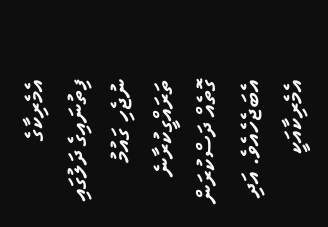އެމެރިކާގެ ފިތުނައިގެ ދަލުގައި ނުޖެހި ގައުމު ތަރައްގީކުރާނެ ގޮތެއް ދަސްކުރަން އެބަޖެހެއެވެ. އަދި އެމެރިކާއަކީ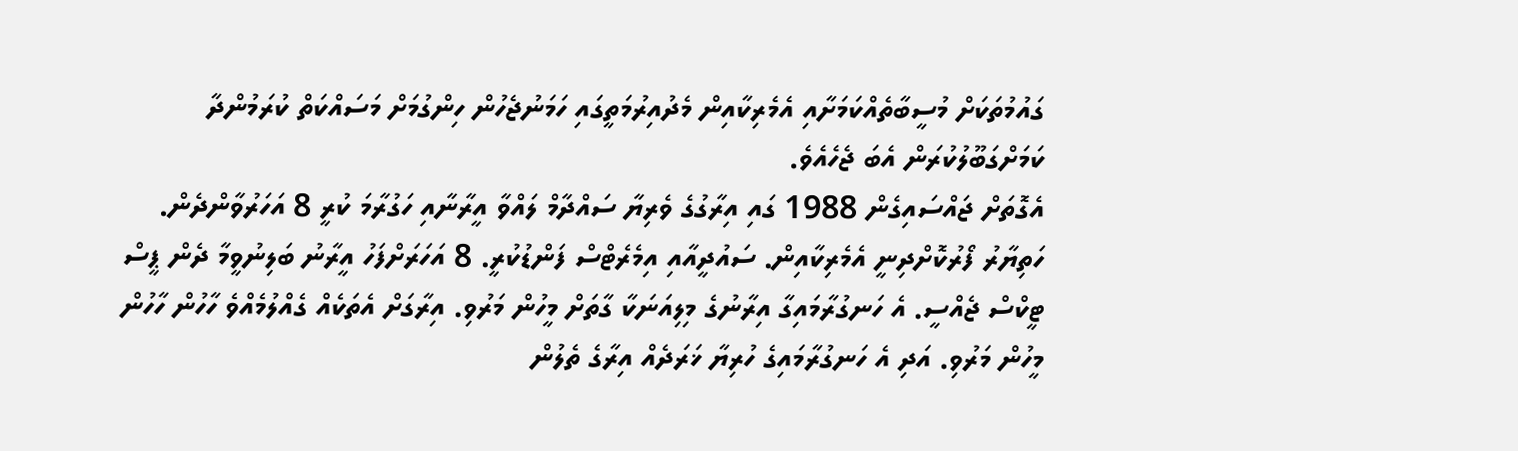ގައުމުތަކަށް މުސީބާތެއްކަމަށާއި އެމެރިކާއިން މެދުއިރުމަތީގައި ހަމަނުޖެހުން ހިންގުމަށް މަސައްކަތް ކުރަމުންދާ ކަމަށްގަބޫލުކުރަން އެބަ ޖެހެއެވެ.
އެގޮތަށް ޖައްސައިގެން 1988 ގައި އިރާގުގެ ވެރިޔާ ސައްދާމް ލައްވާ އީރާނާއި ހަގުރާމަ ކުރީ 8 އަހަރުވާންދެން. ހަތިޔާރު ފޯރުކޮށްދިނީ އެމެރިކާއިން. ސައުދީއާއި އިމެރެޓްސް ފަންޑުކުރީ. 8 އަހަރަށްފަހު އީރާނު ބަލިނުވީމާ ދެން ޕީސް ޓީކްސް ޖެއްސީ. އެ ހަނގުރާމައިގާ އިރާނުގެ މިލިއަނަކާ ގާތަށް މީހުން މަރުވި. އިރާގަށް އެތަކެއް ގެއްލުމެއްވެ ހާހުން ހާހުން މީހުން މަރުވި. އަދި އެ ހަނގުރާމައިގެ ހުރިޔާ ޚަރަދެއް އިރާގެ ތެލުން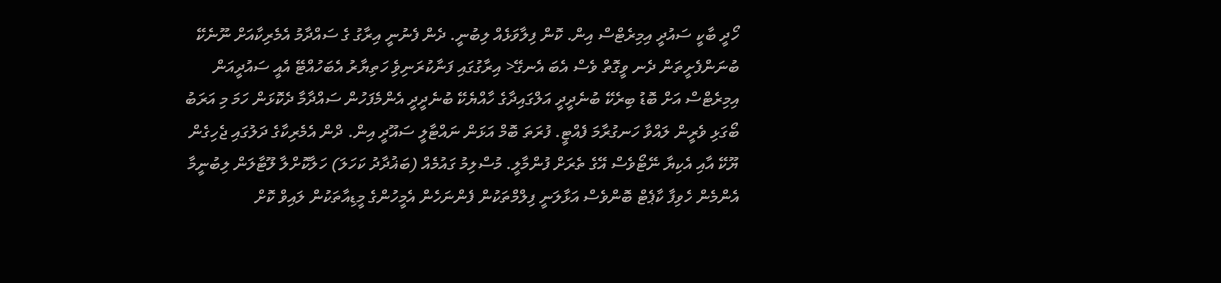ހޯދީ ބާކީ ސައުދީ އިމިރެޓްސް އިން. ކޮން ފިލާވަޅެއް ލިބުނީ. ދެން ފެނުނީ އިރާގު ގެ ސައްދާމު އެމެރިކާއަށް ނޫނެކޭ ބުނަންފެށީތަން ދެނ ވީގޮތް ވެސް އެބަ އެނގޭ< އިރާގުގައި ފަނާކުރަނިވެި ހަތިޔާރު އެބަހުއްޓޭ އެއީ ސައުދީއަން އިމިރެޓްސް އަށް ބޮޑު ބިރެކޭ ބުނެދީދީ އަލްގައިދާގެ ހާއްޔެކޭ ބުނެދީދީ އެންމެފަހުން ސައްދާމާ ދެކޮޅަން ހަމަ މި އަރަބު ބޯގަޅި ވެރީން ލައްވާ ހަނގުރާމަ ފެއްޓީ. ފުރަތަ ބޮމް އަޅަން ނައްޓާލީ ސައޫދީ އިން. ދްން އެމެރިކާގެ ދަލުގައި ޖެހިގެން ޔޫކޭ އާއި އެކިޔާ ނޭޓޯވެސް އޭގެ ތެރަށް ފުންމާލީ. މުސްލިމު ގައުމެއް (ބަޣުދާދު ކަހަލަ) ހަލާކޮށްލާ ލޫޓާލަން ލިބުނީމާ އެންމެން ހެވިފާ ކާޕެޓް ބޮންވެސް އަޅާލަނީ ފިލްމްތަކުން ފެންނަހެން އެމީހުންގެ މީޑިއާތަކުން ލައިވް ކޮށް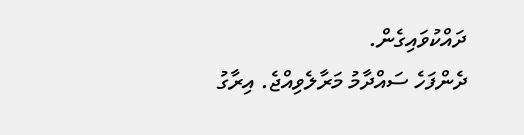ދައްކުވައިގެން.
ދެންފަހެ ސައްދާމު މަރާލެވިއްޖެ. އިރާގު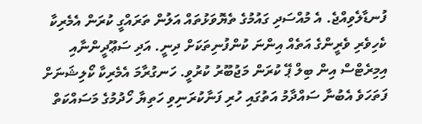ފުނޑާލެވިއްޖެ. އެ މުއްސަދި ގައުމުގެ ތެޔޮވަޅުތައް އަލުން ތަރައްގީ ކުރަން އެމެރިކާ ކެހިވެރި ވެރީންގެ އަތެއް އިންނަ ކުންފުނިތަކަށް ދިނީ. އަދި ސަޢޫދީންނާއި އިމިރެޓްސް އިން ބިލް ޕޭ ކުރަން މަޖުބޫރު ކުރުވީ. ހަނގުރާމަ އެމެރިކާ ކޯލިޝަނަށް ފަތަހަވެ އެބުނާ ސައްދާމު އަތުގައި ހުރި ފަނާކުރަނިވި ހަތިޔާ ހޯދުމުގެ މަސައްކަތް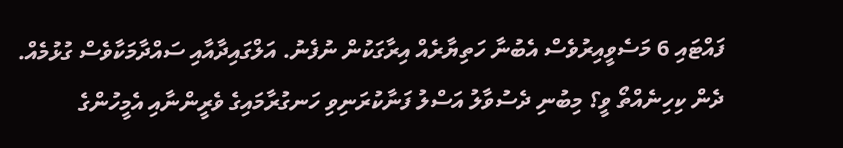ފައްޓައި 6 މަސެވީއިރުވެސް އެބުނާ ހަތިޔާރެއް އިރާގަކުން ނުފެނު. އަލްގައިދާއާއި ސައްދާމަކާވެސް ގުޅުމެއް. ދެން ކިހިނެއްތޯ ވީ؟ މިބުނި ދެސުވާލު އަސްލު ފަނާކުރަނިވި ހަނގުރާމައިގެ ވެރީންނާއި އެމީހުންގެ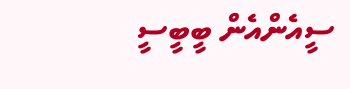ސީއެންއެން ބީބީސީ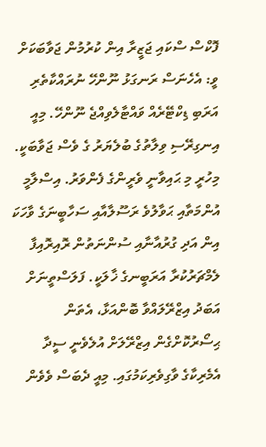ފޮކްސް ސްކައި ޖަޒީރާ އިން ކުރުމުން ޖަވާބަކަށް ވީ: އެހެނަސް ރަނގަޅު ނޫންހޭ ނުރައްކާތެރި އަރަބި ޑިކްޓޭރެއް ވައްޓާލެވިއްޖެ ނޫންހޭ. މިއީ އިނގިރޭސި ވިލާތުގެ ބުލެޔަރު ގެ ވެސް ޖަވާބަކީ.
މިހުރީ މި ޙައިވާނީ ވެރީންގެ ފެންވަރު. އިސްލާމީ އުންމަތާއި ޙަވާލުވެ ރަސޫލާއާއި ސަހާބީނަގެ ވާހަކަ އިން އަދި ގުރުއާނާއި ސުންނަތުން ރޮއިރޮއިފާ ލެމްޗަރުކުރާ އަރަބީނގެ ޚާލަކީ. ފަލަސްތީނަށް އަބަދު އިޒްރޭލައްވާ ބޮންއަޅާ، އެތަން ޙިސޯރުކޮށްގެން އިޒްރޭލަށް އުލެވެނީ ސީދާ އެމެރިކާގެ ވާގިވެރިކަމުގައި. މިއީ ދެބަސް ވެވެން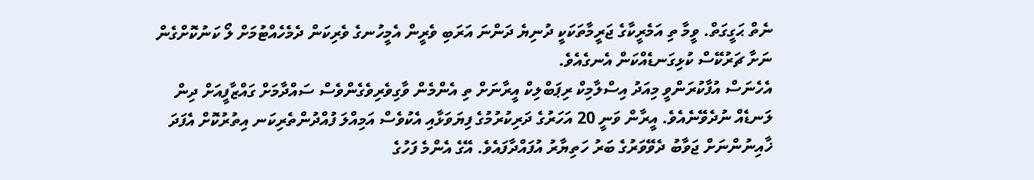ނެތް ޙަގީގަތް. ވީމާ ތި އަމެރީކާގެ ޖަރީމާތަކަކީ ދުނިޔެ ދަންނަ އަރަބި ވެރީން އެމީހުނގެ ވެރިކަން ދެމެހެއްޓުމަށް ލޯ ކަނުކޮށްގެން ނަށާ ޗަރުކޭސް ކުޅިގަނޑެއްކަން އެނގެއެވެ.
އެހެނަސް އުފާކުރަންވީ މިއަދު އިސްލާމިކް ރިޕަބްލިކް އީރާނަށް ތި އެންމެން ވާގިވެރިވެގެންވެސް ސައްދާމަށް ގައްޒާފީއަށް ދިން ލަނޑެއް ނުދެވޭނެއެވެ. އީރާން ވަނީ 20 އަހަރުގެ ދަރިކުރުމުގެ ފިޔަވަޅާއި އެކުވެސް އަމިއްލަ ފުއްދުންތެރިކަނ އިތުރުކޮށް އެފަދަ ޚާއިނުންނަށް ޖަވާބު ދެވޭވަރުގެ ބަރު ހަތިޔާރު އުފައްދާފައެވެ. އޭގެ އެންމެ ފަހުގެ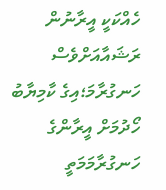ހެއްކަކީ އީރާނުން ރަޝައާއަށްވެސް ހަނގުރާމަ؛އިގެ ކާމިޔާބު ހޯދުމަށް އީރާންގެ ހަނގުރާމަމަތީ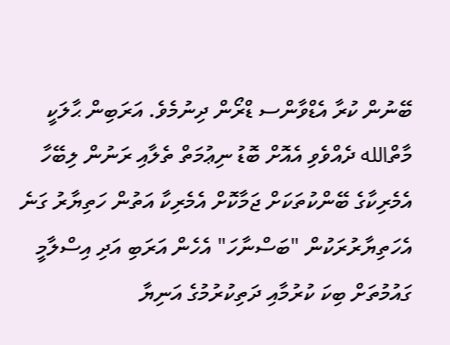ބޭނުން ކުރާ އެޑްވާންސ ޑްރޯން ދިނުމެވެ. އަރަބިން ޙާލަކީ މާތްالله ދެއްވެވި އެއޮށް ބޮޑު ނިޢުމަތް ތެލާއި ރަނުން ލިބޭހާ އެމެރިކާގެ ބޭންކުތަކަށް ޖަމާކޮށް އެމެރިކާ އަތުން ހަތިޔާރު ގަނެ އެހަތިޔާރުރަކުން "ބަސްނާހަ" އެހެން އަރަބި އަދި އިސްލާމީ ގައުމުތަށް ބިކަ ކުރުމާއި ދަތިކުރުމުގެ އަނިޔާ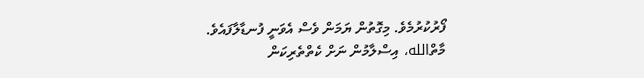ފޯރުކުރުމެވެ. މިގޮތުން ޔަމަން ވެސް އެވަނީ ފުނޑާލާފައެވެ.
މާތްالله، އިސްލާމުން ނަށް ކެތްތެރިކަން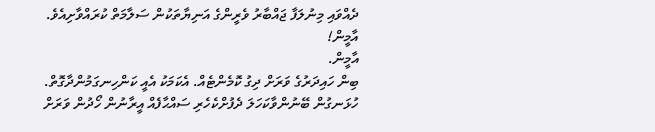ދެއްވައި މިނުލަފާ ޖައްބާރު ވެރީންގެ އަނިޔާތަކުން ސަލާމަތް ކުރައްވާށިއެވެ. އާމީން!
އާމީން.
ބިން ހައިދަރުގެ ވަރަށް ދިގު ކޮމެންޓެއް. އެކަމަކު އެއީ ކަންހިނގަމުންދާގޮތް. ހުޅަނގުން ބޭނުންވާކަހަލަ ދެފުށްކެހެރި ސައްޙާފެއް އީރާނުން ހޯދުން ވަރަށް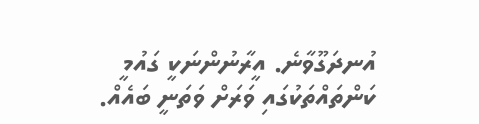އުނދަގޫވާނެ. އީރާނުންނަކީ ގައުމީ ކަންތައްތަކުގައި ވަރަށް ވަތަނީ ބައެއް.